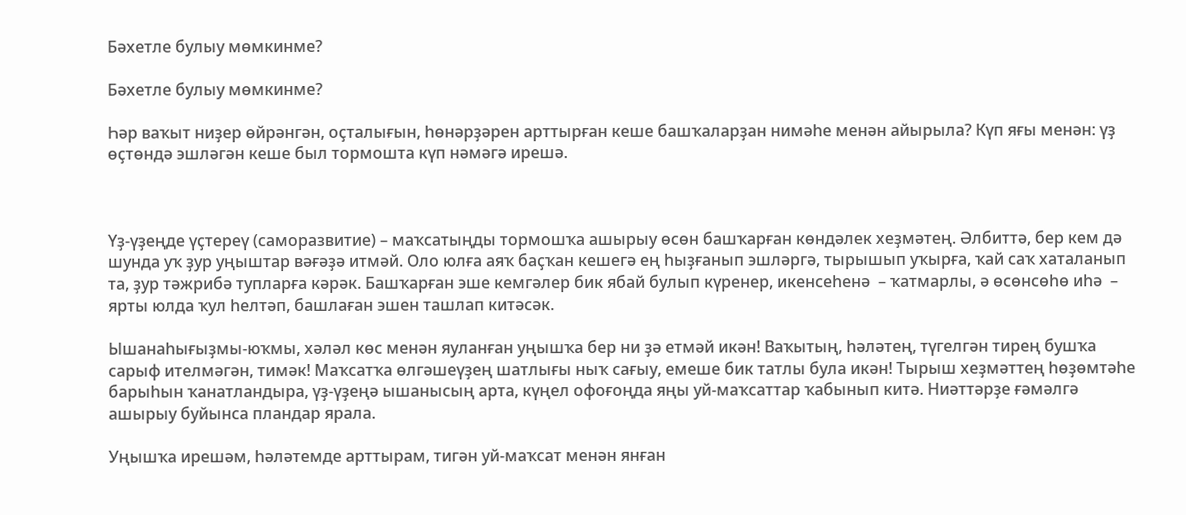Бәхетле булыу мөмкинме?

Бәхетле булыу мөмкинме?

Һәр ваҡыт ниҙер өйрәнгән, оҫталығын, һөнәрҙәрен арттырған кеше башҡаларҙан нимәһе менән айырыла? Күп яғы менән: үҙ өҫтөндә эшләгән кеше был тормошта күп нәмәгә ирешә.



Үҙ-үҙеңде үҫтереү (саморазвитие) – маҡсатыңды тормошҡа ашырыу өсөн башҡарған көндәлек хеҙмәтең. Әлбиттә, бер кем дә шунда уҡ ҙур уңыштар вәғәҙә итмәй. Оло юлға аяҡ баҫҡан кешегә ең һыҙғанып эшләргә, тырышып уҡырға, ҡай саҡ хаталанып та, ҙур тәжрибә тупларға кәрәк. Башҡарған эше кемгәлер бик ябай булып күренер, икенсеһенә  – ҡатмарлы, ә өсөнсөһө иһә  – ярты юлда ҡул һелтәп, башлаған эшен ташлап китәсәк.

Ышанаһығыҙмы-юҡмы, хәләл көс менән яуланған уңышҡа бер ни ҙә етмәй икән! Ваҡытың, һәләтең, түгелгән тирең бушҡа сарыф ителмәгән, тимәк! Маҡсатҡа өлгәшеүҙең шатлығы ныҡ сағыу, емеше бик татлы була икән! Тырыш хеҙмәттең һөҙөмтәһе барыһын ҡанатландыра, үҙ-үҙеңә ышанысың арта, күңел офоғоңда яңы уй-маҡсаттар ҡабынып китә. Ниәттәрҙе ғәмәлгә ашырыу буйынса пландар ярала.

Уңышҡа ирешәм, һәләтемде арттырам, тигән уй-маҡсат менән янған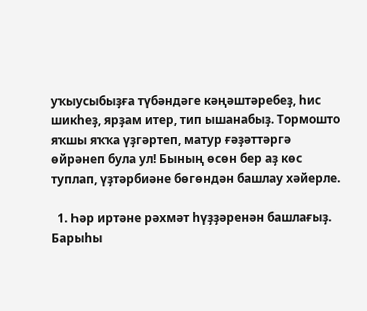уҡыусыбыҙға түбәндәге кәңәштәребеҙ, һис шикһеҙ, ярҙам итер, тип ышанабыҙ. Тормошто яҡшы яҡҡа үҙгәртеп, матур ғәҙәттәргә өйрәнеп була ул! Бының өсөн бер аҙ көс туплап, үҙтәрбиәне бөгөндән башлау хәйерле.

  1. Һәр иртәне рәхмәт һүҙҙәренән башлағыҙ. Барыһы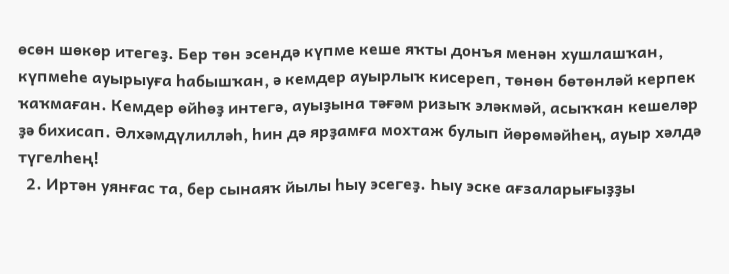өсөн шөкөр итегеҙ. Бер төн эсендә күпме кеше яҡты донъя менән хушлашҡан, күпмеһе ауырыуға һабышҡан, ә кемдер ауырлыҡ кисереп, төнөн бөтөнләй керпек ҡаҡмаған. Кемдер өйһөҙ интегә, ауыҙына тәғәм ризыҡ эләкмәй, асыҡҡан кешеләр ҙә бихисап. Әлхәмдүлилләһ, һин дә ярҙамға мохтаж булып йөрөмәйһең, ауыр хәлдә түгелһең!
  2. Иртән уянғас та, бер сынаяҡ йылы һыу эсегеҙ. Һыу эске ағзаларығыҙҙы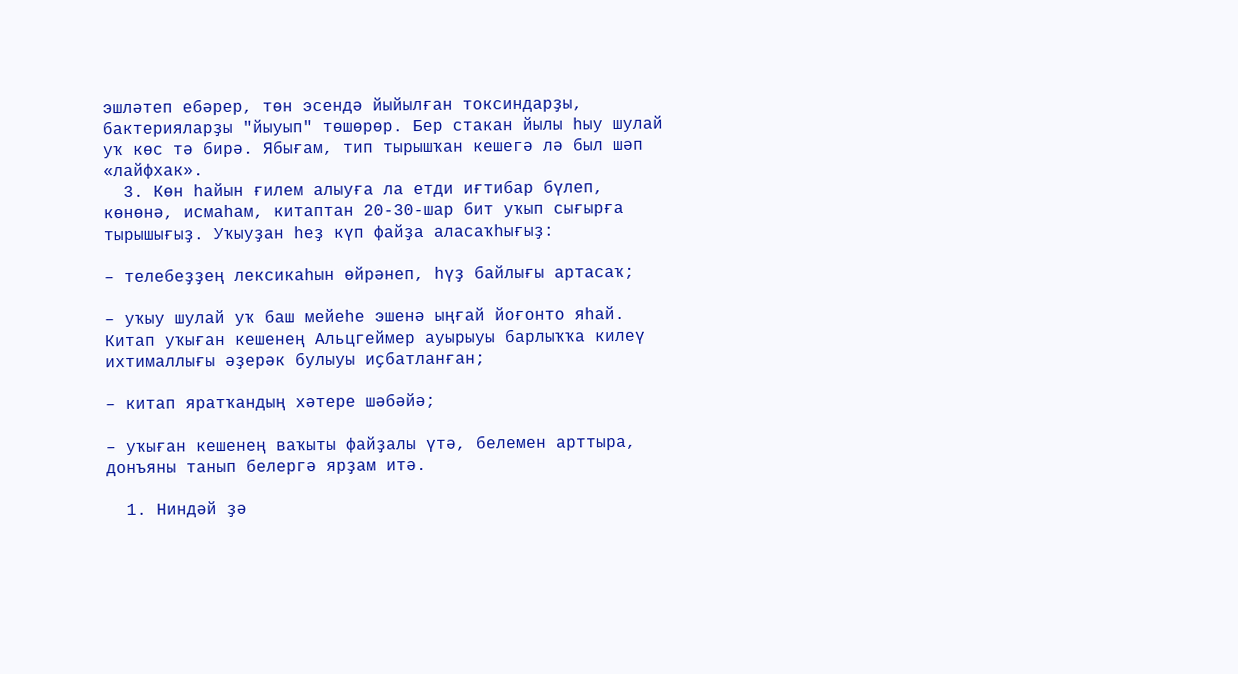эшләтеп ебәрер, төн эсендә йыйылған токсиндарҙы, бактерияларҙы "йыуып" төшөрөр. Бер стакан йылы һыу шулай уҡ көс тә бирә. Ябығам, тип тырышҡан кешегә лә был шәп «лайфхак».
  3. Көн һайын ғилем алыуға ла етди иғтибар бүлеп, көнөнә, исмаһам, китаптан 20-30-шар бит уҡып сығырға тырышығыҙ. Уҡыуҙан һеҙ күп файҙа аласаҡһығыҙ:

– телебеҙҙең лексикаһын өйрәнеп, һүҙ байлығы артасаҡ;

– уҡыу шулай уҡ баш мейеһе эшенә ыңғай йоғонто яһай. Китап уҡыған кешенең Альцгеймер ауырыуы барлыҡҡа килеү ихтималлығы әҙерәк булыуы иҫбатланған;

– китап яратҡандың хәтере шәбәйә;

– уҡыған кешенең ваҡыты файҙалы үтә, белемен арттыра, донъяны танып белергә ярҙам итә.

  1. Ниндәй ҙә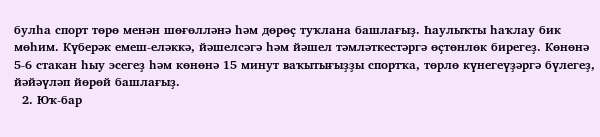булһа спорт төрө менән шөғөлләнә һәм дөрөҫ туҡлана башлағыҙ. Һаулыҡты һаҡлау бик мөһим. Күберәк емеш-еләккә, йәшелсәгә һәм йәшел тәмләткестәргә өҫтөнлөк бирегеҙ. Көнөнә 5-6 стакан һыу эсегеҙ һәм көнөнә 15 минут ваҡытығыҙҙы спортҡа, төрлө күнегеүҙәргә бүлегеҙ, йәйәүләп йөрөй башлағыҙ.
  2. Юҡ-бар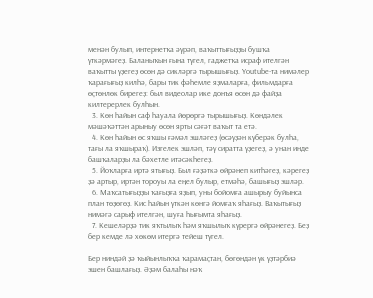менән булып, интернетҡа әүрәп, ваҡыттығыҙҙы бушҡа үткәрмәгеҙ. Баланыҡын ғына түгел, гаджетҡа исраф ителгән ваҡытты үҙегеҙ өсөн дә сикләргә тырышығыҙ. Youtube-та нимәлер ҡарағығыҙ килһә, бары тик фәһемле яҙмаларға, фильмдарға өҫтөнлөк бирегеҙ: был видеолар ике донъя өсөн дә файҙа килтерерлек булһын.
  3. Көн һайын саф һауала йөрөргә тырышығыҙ. Көндәлек мәшәҡәттән арыныу өсөн ярты сәғәт ваҡыт та етә.
  4. Көн һайын өс яҡшы ғәмәл эшләгеҙ (өсәүҙән күберәк булһа, тағы ла яҡшыраҡ). Изгелек эшләп, тәү сиратта үҙегеҙ, ә унан инде башҡаларҙы ла бәхетле итәсәкһегеҙ.
  5. Йоҡларға иртә ятығыҙ. Был ғәҙәткә өйрәнеп китһәгеҙ, кәрегеҙ ҙә артыр, иртән тороуы ла еңел булыр, етмәһә, башығыҙ эшләр.
  6. Маҡсатығыҙҙы ҡағыҙға яҙып, уны бойомға ашырыу буйынса план төҙөгөҙ. Кис һайын үткән көнгә йомғаҡ яһағыҙ. Ваҡытығыҙ нимәгә сарыф ителгән, шуға һығымта яһағыҙ.
  7. Кешеләрҙә тик яҡтылыҡ һәм яҡшылыҡ күрергә өйрәнегеҙ. Беҙ бер кемде лә хөкөм итергә тейеш түгел.

Бер ниндәй ҙә ҡыйынлыҡҡа ҡарамаҫтан, бөгөндән үк үҙтәрбиә эшен башлағыҙ. Әҙәм балаһы нәҡ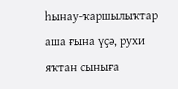һынау-ҡаршылыҡтар аша ғына үҫә, рухи яҡтан сыныға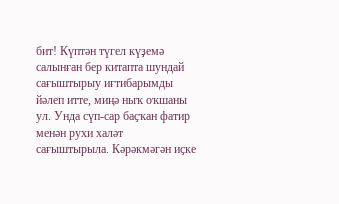бит! Күптән түгел күҙемә салынған бер китапта шундай сағыштырыу иғтибарымды йәлеп итте, миңә ныҡ оҡшаны ул. Унда сүп-сар баҫҡан фатир менән рухи халәт сағыштырыла. Кәрәкмәгән иҫке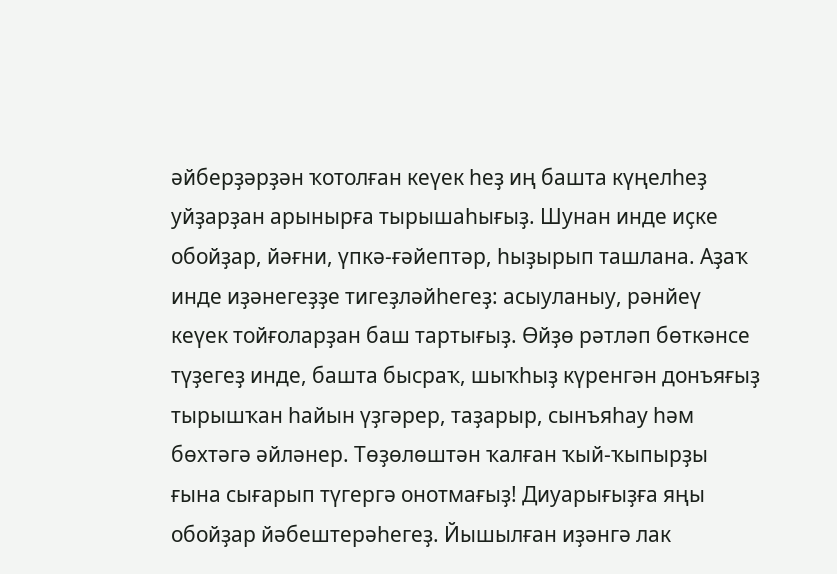әйберҙәрҙән ҡотолған кеүек һеҙ иң башта күңелһеҙ уйҙарҙан арынырға тырышаһығыҙ. Шунан инде иҫке обойҙар, йәғни, үпкә-ғәйептәр, һыҙырып ташлана. Аҙаҡ инде иҙәнегеҙҙе тигеҙләйһегеҙ: асыуланыу, рәнйеү кеүек тойғоларҙан баш тартығыҙ. Өйҙө рәтләп бөткәнсе түҙегеҙ инде, башта бысраҡ, шыҡһыҙ күренгән донъяғыҙ тырышҡан һайын үҙгәрер, таҙарыр, сынъяһау һәм бөхтәгә әйләнер. Төҙөлөштән ҡалған ҡый-ҡыпырҙы ғына сығарып түгергә онотмағыҙ! Диуарығыҙға яңы обойҙар йәбештерәһегеҙ. Йышылған иҙәнгә лак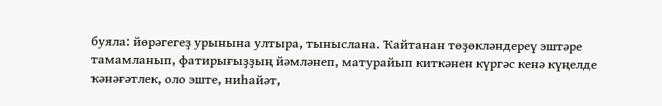буяла: йөрәгегеҙ урынына ултыра, тыныслана. Ҡайтанан төҙөкләндереү эштәре тамамланып, фатирығыҙҙың йәмләнеп, матурайып киткәнен күргәс кенә күңелде ҡәнәғәтлек, оло эште, ниһайәт,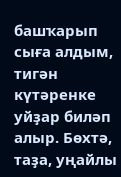башҡарып сыға алдым, тигән күтәренке уйҙар биләп алыр. Бөхтә, таҙа, уңайлы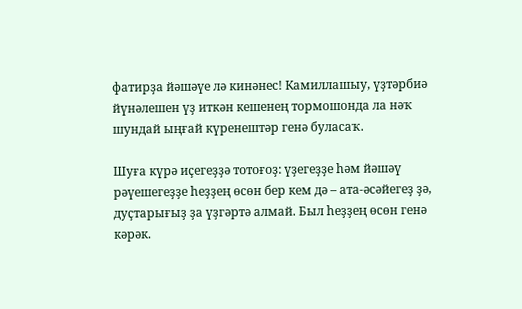фатирҙа йәшәүе лә кинәнес! Камиллашыу, үҙтәрбиә йүнәлешен үҙ иткән кешенең тормошонда ла нәҡ шундай ыңғай күренештәр генә буласаҡ.

Шуға күрә иҫегеҙҙә тотоғоҙ: үҙегеҙҙе һәм йәшәү рәүешегеҙҙе һеҙҙең өсөн бер кем дә – ата-әсәйегеҙ ҙә, дуҫтарығыҙ ҙа үҙгәртә алмай. Был һеҙҙең өсөн генә кәрәк.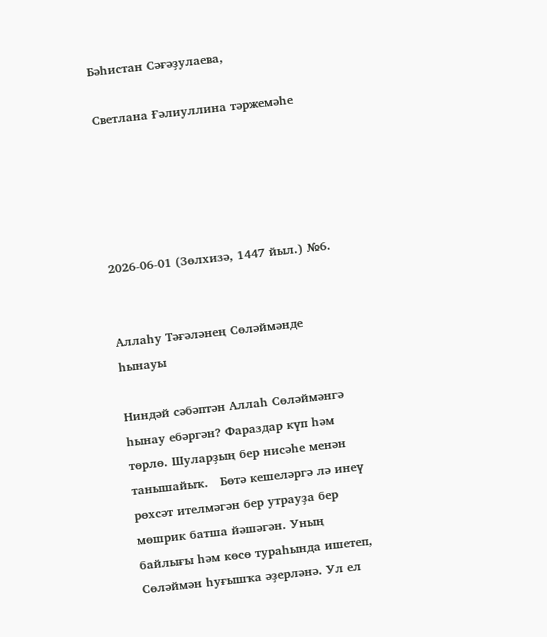Бәһистан Сәғәҙулаева,

Светлана Ғәлиуллина тәржемәһе





2026-06-01 (Зөлхизә, 1447 йыл.) №6.


Аллаһу Тәғәләнең Сөләймәнде һынауы

Ниндәй сәбәптән Аллаһ Сөләймәнгә һынау ебәргән? Фараздар күп һәм төрлө. Шуларҙың бер нисәһе менән танышайыҡ.   Бөтә кешеләргә лә инеү рөхсәт ителмәгән бер утрауҙа бер мөшрик батша йәшәгән. Уның байлығы һәм көсө тураһында ишетеп, Сөләймән һуғышҡа әҙерләнә. Ул ел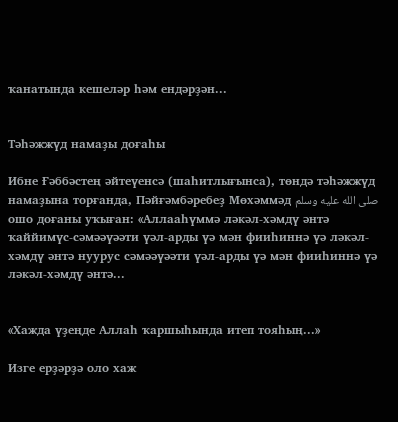ҡанатында кешеләр һәм ендәрҙән...


Тәһәжжүд намаҙы доғаһы

Ибне Ғәббәстең әйтеүенсә (шаһитлығынса), төндә тәһәжжүд намаҙына торғанда, Пәйғәмбәребеҙ Мөхәммәд صلى الله عليه وسلم ошо доғаны уҡыған: «Аллааһүммә ләкәл-хәмдү әнтә ҡаййимүс-сәмәәүәәти үәл-арды үә мән фииһиннә үә ләкәл-хәмдү әнтә нуурус сәмәәүәәти үәл-арды үә мән фииһиннә үә ләкәл-хәмдү әнтә...


«Хажда үҙеңде Аллаһ ҡаршыһында итеп тояһың...»

Изге ерҙәрҙә оло хаж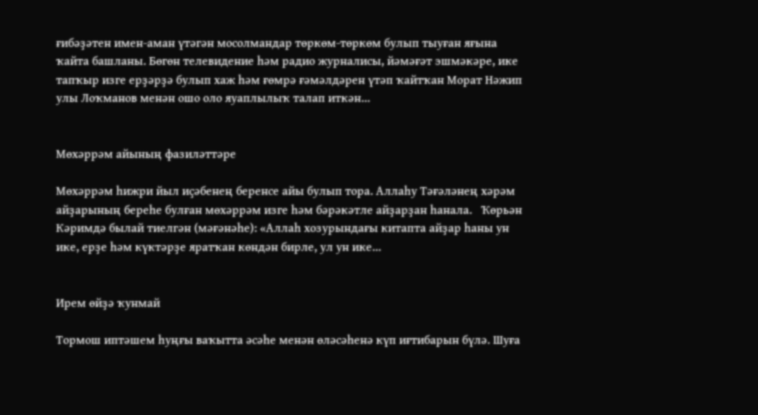ғибәҙәтен имен-аман үтәгән мосолмандар төркөм-төркөм булып тыуған яғына ҡайта башланы. Бөгөн телевидение һәм радио журналисы, йәмәғәт эшмәкәре, ике тапҡыр изге ерҙәрҙә булып хаж һәм ғөмрә ғәмәлдәрен үтәп ҡайтҡан Морат Нәжип улы Лоҡманов менән ошо оло яуаплылыҡ талап иткән...


Мөхәррәм айының фазиләттәре

Мөхәррәм һижри йыл иҫәбенең беренсе айы булып тора. Аллаһу Тәғәләнең хәрәм айҙарының береһе булған мөхәррәм изге һәм бәрәкәтле айҙарҙан һанала.   Ҡөрьән Кәримдә былай тиелгән (мәғәнәһе): «Аллаһ хозурындағы китапта айҙар һаны ун ике, ерҙе һәм күктәрҙе яратҡан көндән бирле, ул ун ике...


Ирем өйҙә ҡунмай

Тормош иптәшем һуңғы ваҡытта әсәһе менән өләсәһенә күп иғтибарын бүлә. Шуға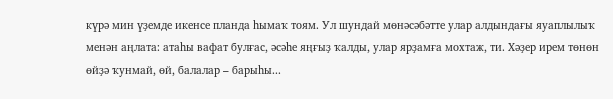күрә мин үҙемде икенсе планда һымаҡ тоям. Ул шундай мөнәсәбәтте улар алдындағы яуаплылыҡ менән аңлата: атаһы вафат булғас, әсәһе яңғыҙ ҡалды, улар ярҙамға мохтаж, ти. Хәҙер ирем төнөн өйҙә ҡунмай, өй, балалар – барыһы...